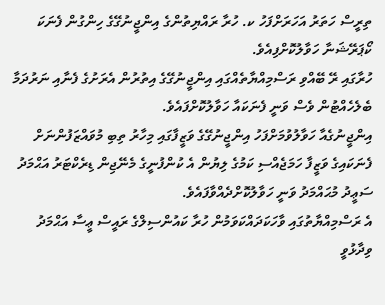ތިރީސް ހަތަރު އަހަރަށްފަހު ކ. ހުރާ ރައްޔިތުންގެ އިންޖީނުގޭގެ ހިންގުން ފެނަކަ ކޯޕަރޭޝަނާ ހަވާލުކޮށްފިއެވެ.
ހުރާގައި ރޭ ބޭއްވި ރަސްމިއްޔާތެއްގައި އިންޖީނުގޭގެ އިތުރުން އެރަށުގެ ފެނާއި ނަރުދަމާ ބެލެހެއްޓުން ވެސް ވަނީ ފެނަކައާ ހަވާލުކޮށްފައެވެ.
އިންޖީނުގެއާ ހަވާލުވުމަށްފަހު އިންޖީނުގޭގެ ވަޒީފާގައި މިހާރު ތިބި މުވައްޒަފުންނަށް ފެނަކައިގެ ވަޒީފާ ހަމަޖެއްސި ކަމުގެ ލިޔުން އެ ކުންފުނީގެ މެނޭޖިން ޑިރެކްޓަރު އަޙްމަދު ސަޢީދު މުޙައްމަދު ވަނީ ހަވާލުކޮށްދެއްވާފައެވެ.
އެ ރަސްމިއްޔާތުގައި ވާހަކަދައްކަވަމުން ހުރާ ކައުންސިލްގެ ރައީސް ޢީސާ އަޙްމަދު ވިދާޅުވީ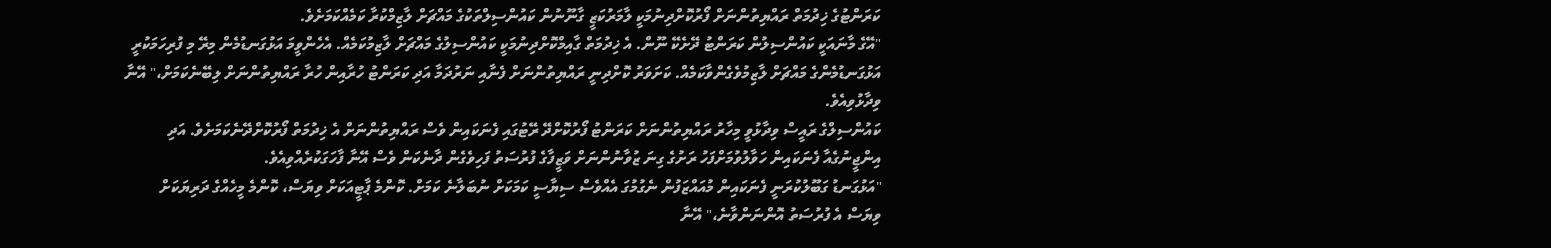ކަރަންޓުގެ ޚިދުމަތް ރައްޔިތުންނަށް ފޯރުކޮށްދިނުމަކީ ލާމަރުކަޒީ ގާނޫނުން ކައުންސިލްތަކުގެ މައްޗަށް ލާޒިމްކުރާ ކަމެއްކަމަށެވެ.
"އޭގެ މާނައަކީ ކައުންސިލުން ކަރަންޓު ދޭށެކޭ ނޫން. އެ ޚިދުމަތް ގާއިމްކޮށްދިނުމަކީ ކައުންސިލުގެ މައްޗަށް ލާޒިމުކަމެއް. އެހެންވީމަ އަޅުގަނޑުމެން މިރޭ މި ފުރިހަމަކުރީ އަޅުގަނޑުމެންގެ މައްޗަށް ލާޒިމުވެގެންވާކަމެއް. ކަށަވަރު ކޮށްދިނީ ރައްޔިތުންނަށް ފެނާއި ނަރުދަމާ އަދި ކަރަންޓު ހުރާއިން ހުރާ ރައްޔިތުންނަށް ލިބޭނެކަމަށް،" އޭނާ ވިދާޅުވިއެވެ.
ކައުންސިލްގެ ރައީސް ވިދާޅުވީ މިހާރު ރައްޔިތުންނަށް ކަރަންޓު ފޯރުކޮށްދޭ ރޭޓުގައި ފެނަކައިން ވެސް ރައްޔިތުންނަށް އެ ޚިދުމަތް ފޯރުކޮށްދޭނެކަމަށެވެ. އަދި އިންޖީނުގެއާ ފެނަކައިން ހަވާލުވުމަށްފަހު ރަށުގެ ގިނަ ޒުވާނުންނަށް ވަޒީފާގެ ފުރުސަތު ފަހިވެގެން ދާނެކަން ވެސް އޭނާ ފާހަގަކުރެއްވިއެވެ.
"އަޅުގަނޑު ގަބޫލުކުރަނީ ފެނަކައިން މުއައްޒަފުން ނެގުމުގަ އެއްވެސް ސިޔާސީ ކަމަކަށް ނުބަލާނެ ކަމަށް. ކޮންމެ ޕާޓީއަކަށް ވިޔަސް، ކޮންމެ މީހެއްގެ ދަރިޔަކަށް ވިޔަސް އެ ފުރުސަތު އޮންނަންވާނެ،" އޭނާ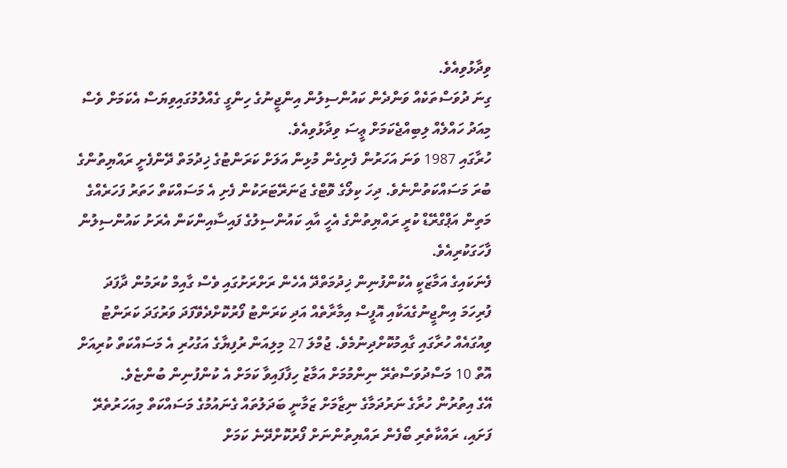ވިދާޅުވިއެވެ.
ގިނަ ދުވަސްތަކެއް ވަންދެން ކައުންސިލުން އިންޖީނުގެ ހިންގީ ގެއްލުމުގައިވިޔަސް އެކަމަށް ވެސް މިއަދު ހައްލެއް ލިބިއްޖެކަމަށް ޢީސަ ވިދާޅުވިއެވެ.
ހުރާގައި 1987 ވަނަ އަހަރުން ފެށިގެން މުޅިން އަލަށް ކަރަންޓުގެ ޚިދުމަތް ދޭންފެށީ ރައްޔިތުންގެ ބުރަ މަސައްކަތުންނެވެ. ދިހަ ކިލޯގެ ވޮޓްގެ ޖަނަރޭޓަރަކުން ފެށި އެ މަސައްކަތް ހަތަރު ފަހަރެއްގެ މަތިން އަޕްގްރޭޑް ކުރީ ރައްޔިތުންގެ އެހީ އާއި ކައުންސިލުގެ ފައިސާއިންކަން އެރަށު ކައުންސިލުން ފާހަގަކުރިއެވެ.
ފެނަކައިގެ އަމާޒަކީ އެކުންފުނިން ޚިދުމަތްދޭ އެހެން ރަށްރަށުގައި ވެސް ގާއިމް ކުރަމުން ދާފަދަ ފުރިހަމަ އިންޖީނުގެއަކާއި އޮފީސް އިމާރާތެއް އަދި ކަރަންޓު ފޯރުކޮށްދެވޭފަދަ ވަރުގަދަ ކަރަންޓު ވިއުގައެއް ހުރާގައި ގާއިމުކޮށްދިނުމެވެ. ޖުމްލަ 27 މިލިއަން ރުފިޔާގެ އަގުހުރި އެ މަސައްކަތް ކުރިއަށް އޮތް 10 މަސްދުވަސްތެރޭ ނިންމުމަށް އަމާޒު ހިފާފައިވާ ކަމަށް އެ ކުންފުނިން ބުންޏެވެ.
އޭގެ އިތުރުން ހުރާގެ ނަރުދަމާގެ ނިޒާމަށް ޒަމާނީ ބަދަލުތައް ގެނައުމުގެ މަސައްކަތް މިއަހަރުތެރޭ ފަށައި، ރައްކާތެރި ބޯފެން ރައްޔިތުންނަށް ފޯރުކޮށްދޭނެ ކަމަށް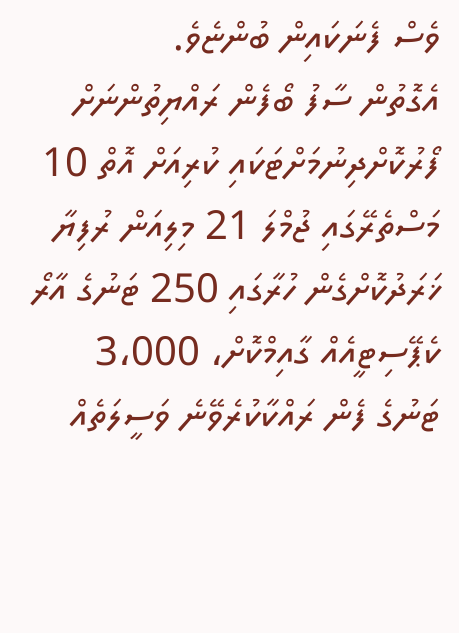ވެސް ފެނަކައިން ބުންޏެވެ.
އެގޮތުން ސާފު ބޯފެން ރައްޔިތުންނަށް ފޯރުކޮށްދިނުމަށްޓަކައި ކުރިއަށް އޮތް 10 މަސްތެރޭގައި ޖުމްލަ 21 މިލިއަން ރުފިޔާ ޚަރަދުކޮށްގެން ހުރާގައި 250 ޓަނުގެ އާރޯ ކެޕޭސިޓީއެއް ގާއިމްކޮށް، 3،000 ޓަނުގެ ފެން ރައްކާކުރެވޭނެ ވަސީލަތެއް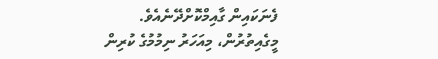ފެނަކައިން ގާއިމްކޮށްދޭނެއެވެ.
މީގެއިތުރުން، މިއަހަރު ނިމުމުގެ ކުރިން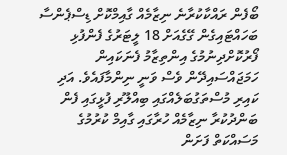ބޯފެން ރައްކާކުރާނެ ނިޒާމެއް ގާއިމްކޮށް ޑިސްޕެންސާ ބަހައްޓައިގެން ގޭގެއަށް 18 ލީޓަރުގެ ފެންފުޅި ފޯރުކޮށްދިނުމުގެ އިންތިޒާމު ފެނަކައިން ހަމަޖައްސައިދޭން ވެސް ވަނީ ނިންމާފައެވެ. އަދި ކައިރި މުސްތަގުބަލެއްގައި ބިއްލޫރި ފުޅީގައި ފެން ބަންދުކުރާ ނިޒާމެއް ހުރާގައި ގާއިމް ކުރުމުގެ މަސައްކަތް ފަށަން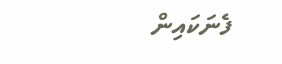ފެނަކައިން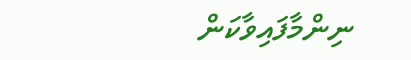ނިންމާފައިވާކަން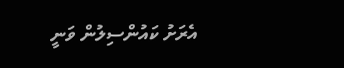އެރަށު ކައުންސިލުން ވަނީ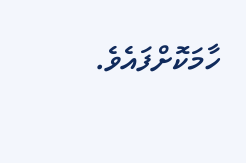ހާމަކޮށްފައެވެ.